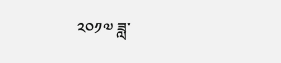༢༠༡༧ ཟླ་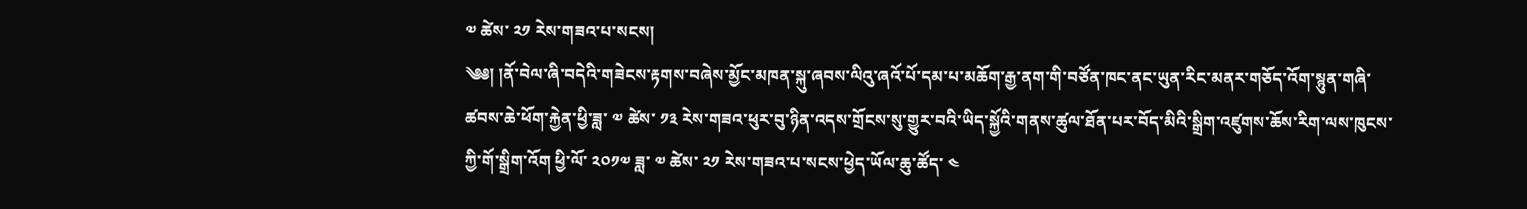༧ ཚེས་ ༢༡ རེས་གཟའ་པ་སངས།
༄༅། །ནོ་བེལ་ཞི་བདེའི་གཟེངས་རྟགས་བཞེས་མྱོང་མཁན་སྐུ་ཞབས་ལིའུ་ཞའོ་པོ་དམ་པ་མཆོག་རྒྱ་ནག་གི་བཙོན་ཁང་ནང་ཡུན་རིང་མནར་གཅོད་འོག་སྙུན་གཞི་ཚབས་ཆེ་ཕོག་རྐྱེན་ཕྱི་ཟླ་ ༧ ཚེས་ ༡༣ རེས་གཟའ་ཕུར་བུ་ཉིན་འདས་གྲོངས་སུ་གྱུར་བའི་ཡིད་སྐྱོའི་གནས་ཚུལ་ཐོན་པར་བོད་མིའི་སྒྲིག་འཛུགས་ཆོས་རིག་ལས་ཁུངས་ཀྱི་གོ་སྒྲིག་འོག ཕྱི་ལོ་ ༢༠༡༧ ཟླ་ ༧ ཚེས་ ༢༡ རེས་གཟའ་པ་སངས་ཕྱེད་ཡོལ་ཆུ་ཚོད་ ༤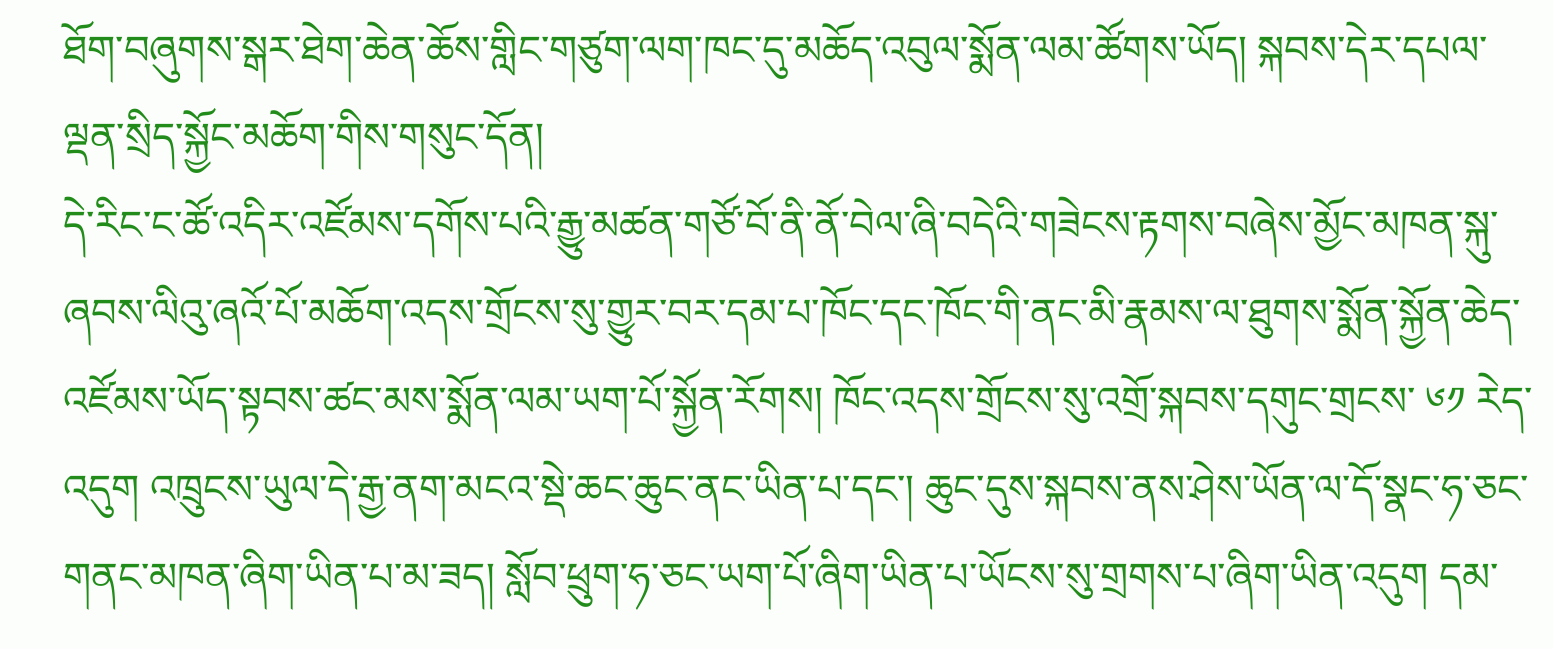ཐོག་བཞུགས་སྒར་ཐེག་ཆེན་ཆོས་གླིང་གཙུག་ལག་ཁང་དུ་མཆོད་འབུལ་སྨོན་ལམ་ཚོགས་ཡོད། སྐབས་དེར་དཔལ་ལྡན་སྲིད་སྐྱོང་མཆོག་གིས་གསུང་དོན།
དེ་རིང་ང་ཚོ་འདིར་འཛོམས་དགོས་པའི་རྒྱུ་མཚན་གཙོ་བོ་ནི་ནོ་བེལ་ཞི་བདེའི་གཟེངས་རྟགས་བཞེས་མྱོང་མཁན་སྐུ་ཞབས་ལིའུ་ཞའོ་པོ་མཆོག་འདས་གྲོངས་སུ་གྱུར་བར་དམ་པ་ཁོང་དང་ཁོང་གི་ནང་མི་རྣམས་ལ་ཐུགས་སྨོན་སྐྱོན་ཆེད་འཛོམས་ཡོད་སྟབས་ཚང་མས་སྨོན་ལམ་ཡག་པོ་སྐྱོན་རོགས། ཁོང་འདས་གྲོངས་སུ་འགྲོ་སྐབས་དགུང་གྲངས་ ༦༡ རེད་འདུག འཁྲུངས་ཡུལ་དེ་རྒྱ་ནག་མངའ་སྡེ་ཆང་ཆུང་ནང་ཡིན་པ་དང་། ཆུང་དུས་སྐབས་ནས་ཤེས་ཡོན་ལ་དོ་སྣང་ཧ་ཅང་གནང་མཁན་ཞིག་ཡིན་པ་མ་ཟད། སློབ་ཕྲུག་ཧ་ཅང་ཡག་པོ་ཞིག་ཡིན་པ་ཡོངས་སུ་གྲགས་པ་ཞིག་ཡིན་འདུག དམ་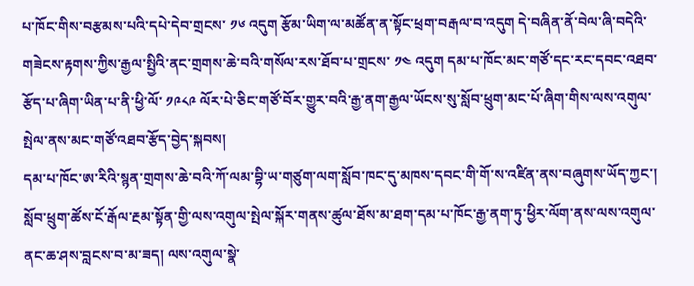པ་ཁོང་གིས་བརྩམས་པའི་དཔེ་དེབ་གྲངས་ ༡༦ འདུག རྩོམ་ཡིག་ལ་མཚོན་ན་སྟོང་ཕྲག་བརྒལ་བ་འདུག དེ་བཞིན་ནོ་བེལ་ཞི་བདེའི་གཟེངས་རྟགས་ཀྱིས་རྒྱལ་སྤྱིའི་ནང་གྲགས་ཆེ་བའི་གསོལ་རས་ཐོབ་པ་གྲངས་ ༡༤ འདུག དམ་པ་ཁོང་མང་གཙོ་དང་རང་དབང་འཐབ་རྩོད་པ་ཞིག་ཡིན་པ་ནི་ཕྱི་ལོ་ ༡༩༨༩ ལོར་པེ་ཅིང་གཙོ་བོར་གྱུར་བའི་རྒྱ་ནག་རྒྱལ་ཡོངས་སུ་སློབ་ཕྲུག་མང་པོ་ཞིག་གིས་ལས་འགུལ་སྤེལ་ནས་མང་གཙོ་འཐབ་རྩོད་བྱེད་སྐབས།
དམ་པ་ཁོང་ཨ་རིའི་སྙན་གྲགས་ཆེ་བའི་ཀོ་ལམ་བྷི་ཡ་གཙུག་ལག་སློབ་ཁང་དུ་མཁས་དབང་གི་གོ་ས་འཛིན་ནས་བཞུགས་ཡོད་ཀྱང་། སློབ་ཕྲུག་ཚོས་ངོ་རྒོལ་རྔམ་སྟོན་གྱི་ལས་འགུལ་སྤེལ་སྐོར་གནས་ཚུལ་ཐོས་མ་ཐག་དམ་པ་ཁོང་རྒྱ་ནག་ཏུ་ཕྱིར་ལོག་ནས་ལས་འགུལ་ནང་ཆ་ཤས་བླངས་བ་མ་ཟད། ལས་འགུལ་སྣེ་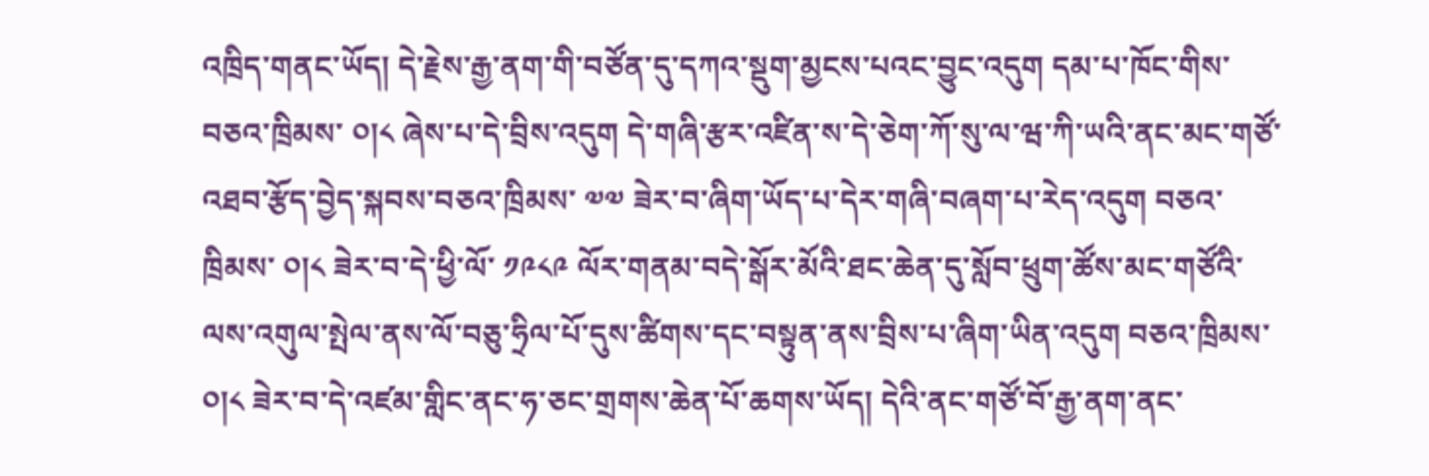འཁྲིད་གནང་ཡོད། དེ་རྗེས་རྒྱ་ནག་གི་བཙོན་དུ་དཀའ་སྡུག་མྱངས་པའང་བྱུང་འདུག དམ་པ་ཁོང་གིས་བཅའ་ཁྲིམས་ ༠།༨ ཞེས་པ་དེ་བྲིས་འདུག དེ་གཞི་རྩར་འཛིན་ས་དེ་ཅེག་ཀོ་སུ་ལ་ཝ་ཀི་ཡའི་ནང་མང་གཙོ་འཐབ་རྩོད་བྱེད་སྐབས་བཅའ་ཁྲིམས་ ༧༧ ཟེར་བ་ཞིག་ཡོད་པ་དེར་གཞི་བཞག་པ་རེད་འདུག བཅའ་ཁྲིམས་ ༠།༨ ཟེར་བ་དེ་ཕྱི་ལོ་ ༡༩༨༩ ལོར་གནམ་བདེ་སྒོར་མོའི་ཐང་ཆེན་དུ་སློབ་ཕྲུག་ཚོས་མང་གཙོའི་ལས་འགུལ་སྤེལ་ནས་ལོ་བཅུ་ཧྲིལ་པོ་དུས་ཚིགས་དང་བསྟུན་ནས་བྲིས་པ་ཞིག་ཡིན་འདུག བཅའ་ཁྲིམས་ ༠།༨ ཟེར་བ་དེ་འཛམ་གླིང་ནང་ཧ་ཅང་གྲགས་ཆེན་པོ་ཆགས་ཡོད། དེའི་ནང་གཙོ་བོ་རྒྱ་ནག་ནང་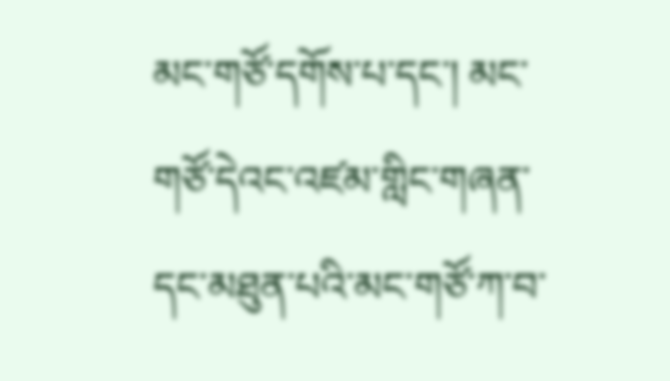མང་གཙོ་དགོས་པ་དང་། མང་གཙོ་དེའང་འཛམ་གླིང་གཞན་དང་མཐུན་པའི་མང་གཙོ་ཀ་བ་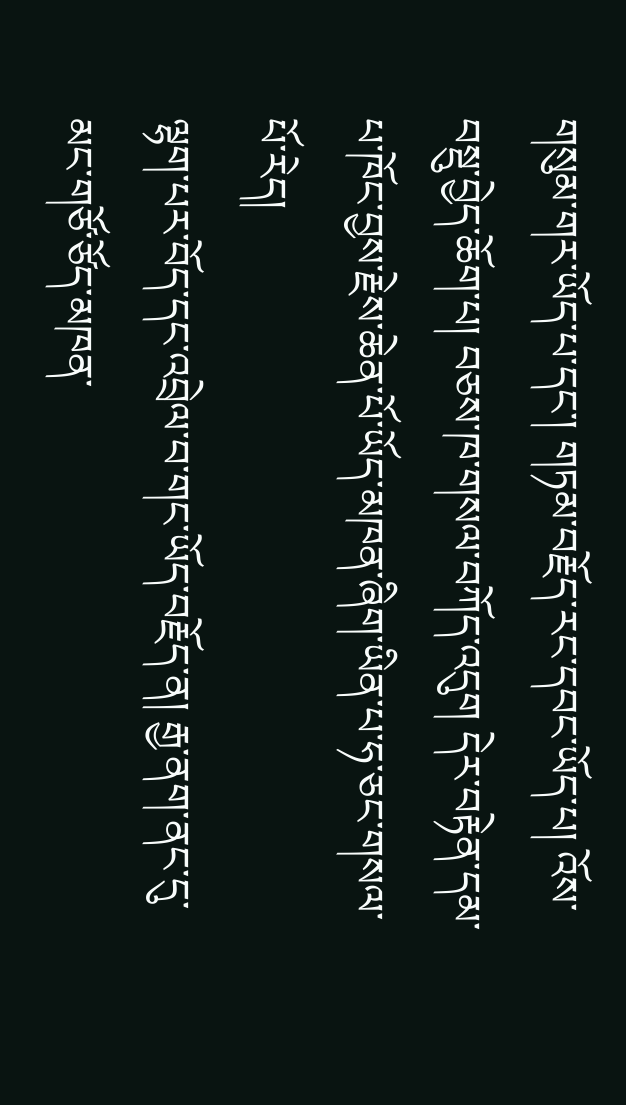གསུམ་གར་ཡོད་པ་དང་། གཏམ་བརྗོད་རང་དབང་ཡོད་པ། འོས་བསྡུ་བྱེད་ཆོག་པ། བཅས་ཁ་གསལ་བཀོད་འདུག དེར་བརྟེན་དམ་པ་ཁོང་བྱས་རྗེས་ཆེན་པོ་ཡོད་མཁན་ཞིག་ཡིན་པ་ཧ་ཅང་གསལ་པོ་རེད།
ལྷག་པར་བོད་དང་འབྲེལ་བ་གང་ཡོད་བརྗོད་ན། རྒྱ་ནག་ནང་དུ་མང་གཙོ་ཙོད་མཁན་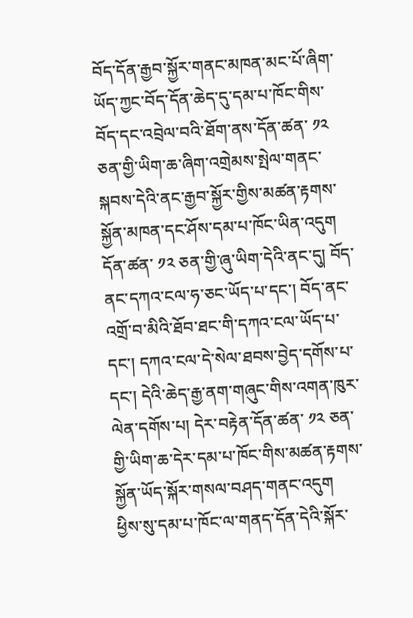བོད་དོན་རྒྱབ་སྐྱོར་གནང་མཁན་མང་པོ་ཞིག་ཡོད་ཀྱང་བོད་དོན་ཆེད་དུ་དམ་པ་ཁོང་གིས་བོད་དང་འབྲེལ་བའི་ཐོག་ནས་དོན་ཚན་ ༡༢ ཅན་གྱི་ཡིག་ཆ་ཞིག་འགྲེམས་སྤེལ་གནང་སྐབས་དེའི་ནང་རྒྱབ་སྐྱོར་གྱིས་མཚན་རྟགས་སྐྱོན་མཁན་དང་ཤོས་དམ་པ་ཁོང་ཡིན་འདུག དོན་ཚན་ ༡༢ ཅན་གྱི་ཞུ་ཡིག་དེའི་ནང་དུ། བོད་ནང་དཀའ་ངལ་ཧ་ཅང་ཡོད་པ་དང་། བོད་ནང་འགྲོ་བ་མིའི་ཐོབ་ཐང་གི་དཀའ་ངལ་ཡོད་པ་དང་། དཀའ་ངལ་དེ་སེལ་ཐབས་བྱེད་དགོས་པ་དང་། དེའི་ཆེད་རྒྱ་ནག་གཞུང་གིས་འགན་ཁུར་ལེན་དགོས་པ། དེར་བརྟེན་དོན་ཚན་ ༡༢ ཅན་གྱི་ཡིག་ཆ་དེར་དམ་པ་ཁོང་གིས་མཚན་རྟགས་སྐྱོན་ཡོད་སྐོར་གསལ་བཤད་གནང་འདུག
ཕྱིས་སུ་དམ་པ་ཁོང་ལ་གནད་དོན་དེའི་སྐོར་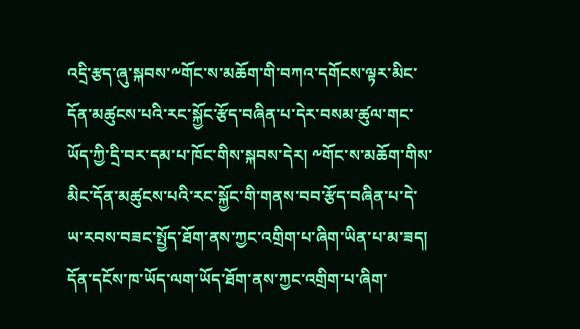འདྲི་རྩད་ཞུ་སྐབས་༸གོང་ས་མཆོག་གི་བཀའ་དགོངས་ལྟར་མིང་དོན་མཚུངས་པའི་རང་སྐྱོང་རྩོད་བཞིན་པ་དེར་བསམ་ཚུལ་གང་ཡོད་ཀྱི་དྲི་བར་དམ་པ་ཁོང་གིས་སྐབས་དེར། ༸གོང་ས་མཆོག་གིས་མིང་དོན་མཚུངས་པའི་རང་སྐྱོང་གི་གནས་བབ་རྩོད་བཞིན་པ་དེ་ཡ་རབས་བཟང་སྤྱོད་ཐོག་ནས་ཀྱང་འགྲིག་པ་ཞིག་ཡིན་པ་མ་ཟད། དོན་དངོས་ཁ་ཡོད་ལག་ཡོད་ཐོག་ནས་ཀྱང་འགྲིག་པ་ཞིག་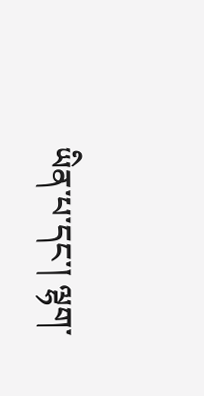ཡིན་པ་དང་། ལྷག་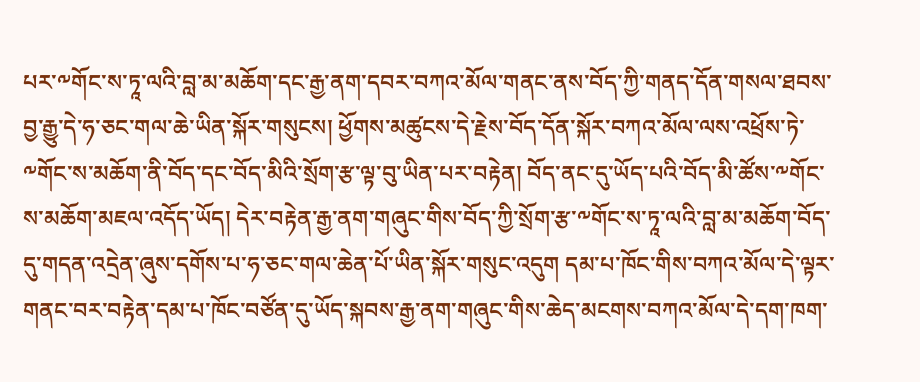པར་༸གོང་ས་ཏཱ་ལའི་བླ་མ་མཆོག་དང་རྒྱ་ནག་དབར་བཀའ་མོལ་གནང་ནས་བོད་ཀྱི་གནད་དོན་གསལ་ཐབས་བྱ་རྒྱུ་དེ་ཧ་ཅང་གལ་ཆེ་ཡིན་སྐོར་གསུངས། ཕྱོགས་མཚུངས་དེ་རྗེས་བོད་དོན་སྐོར་བཀའ་མོལ་ལས་འཕྲོས་ཏེ་༸གོང་ས་མཆོག་ནི་བོད་དང་བོད་མིའི་སྲོག་རྩ་ལྟ་བུ་ཡིན་པར་བརྟེན། བོད་ནང་དུ་ཡོད་པའི་བོད་མི་ཚོས་༸གོང་ས་མཆོག་མཇལ་འདོད་ཡོད། དེར་བརྟེན་རྒྱ་ནག་གཞུང་གིས་བོད་ཀྱི་སྲོག་རྩ་༸གོང་ས་ཏཱ་ལའི་བླ་མ་མཆོག་བོད་དུ་གདན་འདྲེན་ཞུས་དགོས་པ་ཧ་ཅང་གལ་ཆེན་པོ་ཡིན་སྐོར་གསུང་འདུག དམ་པ་ཁོང་གིས་བཀའ་མོལ་དེ་ལྟར་གནང་བར་བརྟེན་དམ་པ་ཁོང་བཙོན་དུ་ཡོད་སྐབས་རྒྱ་ནག་གཞུང་གིས་ཆེད་མངགས་བཀའ་མོལ་དེ་དག་ཁག་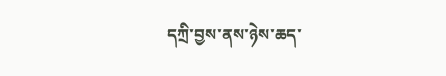དཀྲི་བྱས་ནས་ཉེས་ཆད་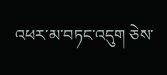འཕར་མ་བཏང་འདུག ཅེས་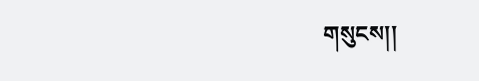གསུངས།།